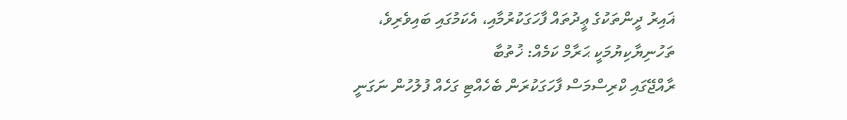ޣައިރު ދީންތަކުގެ ޢީދުތައް ފާހަގަކުރުމާއި، އެކަމުގައި ބައިވެރިވެ، ތަހުނިޔާކިޔުމަކީ ޙަރާމް ކަމެއް: ޚުތުބާ
ރާއްޖޭގައި ކްރިސްމަސް ފާހަގަކުރަން ބެހެއްޓި ގަހެއް ފުލުހުން ނަގަނީ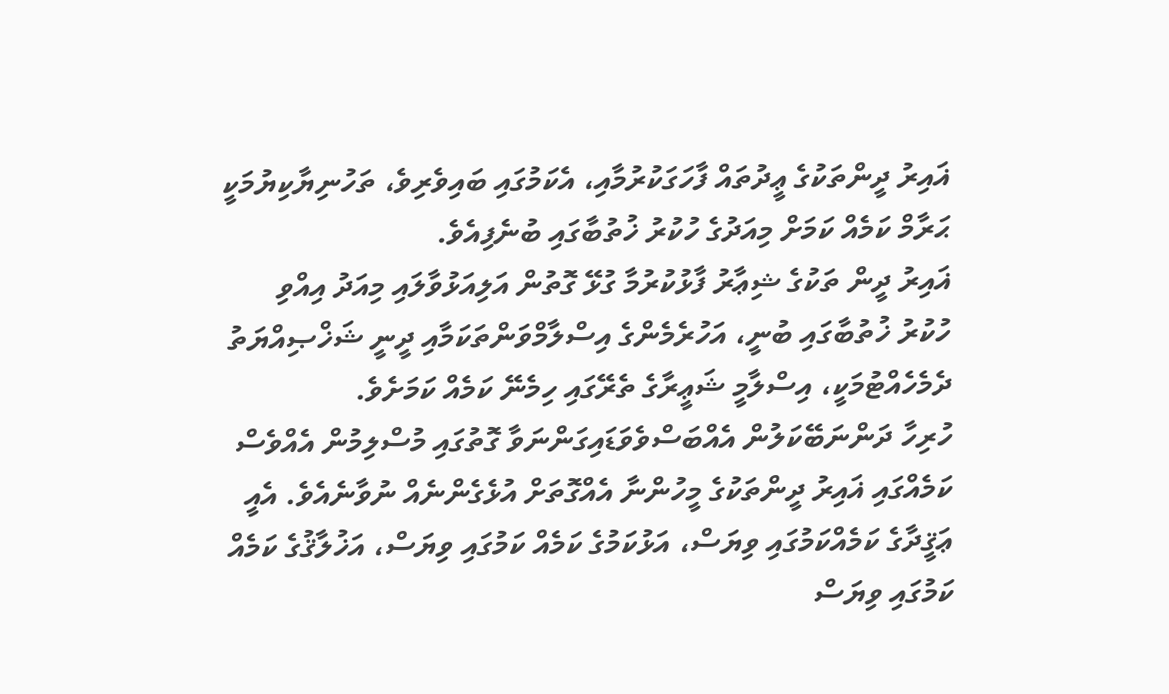ޣައިރު ދީންތަކުގެ ޢީދުތައް ފާހަގަކުރުމާއި، އެކަމުގައި ބައިވެރިވެ، ތަހުނިޔާކިޔުމަކީ ޙަރާމް ކަމެއް ކަމަށް މިއަދުގެ ހުކުރު ޚުތުބާގައި ބުނެފިއެވެ.
ޣައިރު ދީން ތަކުގެ ޝިޢާރު ފާޅުކުރުމާ ގުޅޭ ގޮތުން އަލިއަޅުވާލައި މިއަދު އިއްވި ހުކުރު ޚުތުބާގައި ބުނީ، އަހުރެމެންގެ އިސްލާމްވަންތަކަމާއި ދީނީ ޝަޚްޞިއްޔަތު ދެމެހެއްޓުމަކީ، އިސްލާމީ ޝަޢީރާގެ ތެރޭގައި ހިމެނޭ ކަމެއް ކަމަށެވެ.
ހުރިހާ ދަންނަބޭކަލުން އެއްބަސްވެވަޑައިގަންނަވާ ގޮތުގައި މުސްލިމުން އެއްވެސް ކަމެއްގައި ޣައިރު ދީންތަކުގެ މީހުންނާ އެއްގޮތަށް އުޅެގެންނެއް ނުވާނެއެވެ. އެއީ ޢަޤީދާގެ ކަމެއްކަމުގައި ވިޔަސް، އަޅުކަމުގެ ކަމެއް ކަމުގައި ވިޔަސް، އަޚުލާޤުގެ ކަމެއް ކަމުގައި ވިޔަސް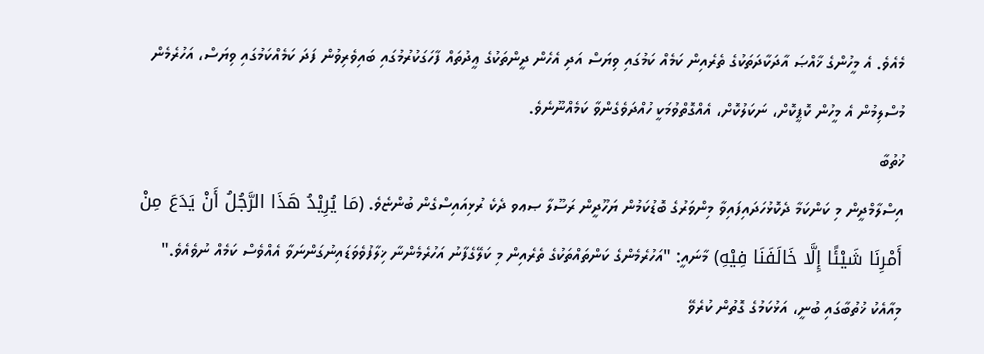މެއެވެ. އެ މީހުންގެ ޚާއްޞަ އާދަކާދަތަކުގެ ތެރެއިން ކަމެއް ކަމުގައި ވިޔަސް އަދި އެހެން ދީންތަކުގެ ޢީދުތައް ފާހަގަކުރުމުގައި ބައިވެރިވުން ފަދަ ކަމެއްކަމުގައި ވިޔަސް، އަހުރެމެން މުސްލިމުން އެ މީހުން ކޮޕީކޮށް، ނަކަލުކޮށް، އެއްގޮތްވުމަކީ ހުއްދަވެގެންވާ ކަމެއްނޫނެވެ.
ޚުތުބާ
އިސްލާމްދީން މި ކަންކަމާ ދެކޮޅުހަދައިފައިވާ މިންވަރުގެ ބޮޑުކަމުން ޔަހޫދީން ރަސޫލާ ޞޢވ ދެކެ ރުޅިއައިސްގެން ބުންޏެވެ. (مَا يُرِيْدُ هَذَا الرَّجُلُ أَنْ يَدَعَ مِنْ أَمْرِنَا شَيْئًا إِلَّا خَالَفَنَا فِيْهِ) މާނައީ: "އަހުރެމެންގެ ކަންތައްތަކުގެ ތެރެއިން މި ކަލޭގެފާނު އަހުރެމެންނާ ޚިލާފުވެވަޑައިނުގަންނަވާ އެއްވެސް ކަމެއް ނުވެއެވެ."
މިއާއެކު ޚުތުބާގައި ބުނީ، އަޅުކަމުގެ ގޮތުން ކުރެވޭ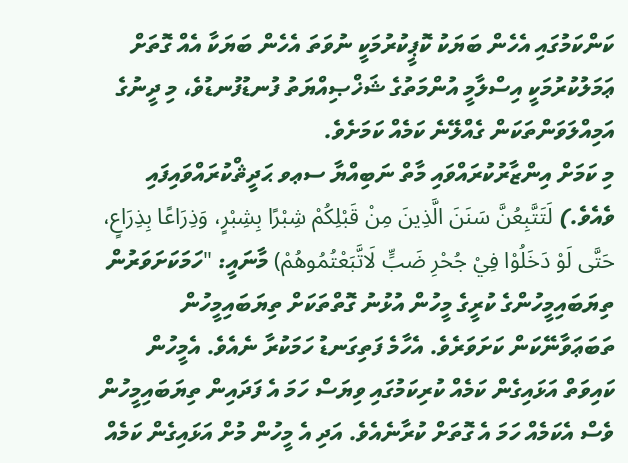ކަންކަމުގައި އެހެން ބަޔަކު ކޮޕީކުރުމަކީ ނުވަތަ އެހެން ބަޔަކާ އެއް ގޮތަށް ޢަމަލުކުރުމަކީ އިސްލާމީ އުންމަތުގެ ޝަޚްޞިއްޔަތު ފުނޑުފުނޑުވެ، މި ދީނުގެ އަމިއްލަވަންތަކަން ގެއްލޭނެ ކަމެއް ކަމަށެވެ.
މި ކަމަށް އިންޒާރުކުރައްވައި މާތް ނަބިއްޔާ ސޢވ ޙަދީޘްކުރައްވައިފައި ވެއެވެ.) لَتَتَّبِعُنَّ سَنَنَ الَّذِينَ مِنْ قَبْلِكُمْ شِبْرًا بِشِبْرٍ، وَذِرَاعًا بِذِرَاعٍ، حَتَّى لَوْ دَخَلُوْا فِيْ جُحْرِ ضَبٍّ لَاتَّبَعْتُمُوهُمْ) މާނައީ: "ހަމަކަށަވަރުން ތިޔަބައިމީހުންގެ ކުރީގެ މީހުން އުޅުނު ގޮތްތަކަށް ތިޔަބައިމީހުން ތަބަޢަވާނޭކަން ކަށަވަރެވެ. އެހާމެ ފަތިގަނޑު ހަމަކުރާ ނެއެވެ. އެމީހުން ކައިވަތް އަޅައިގެން ކަމެއް ކުރިކަމުގައި ވިޔަސް ހަމަ އެ ފަދައިން ތިޔަބައިމީހުން ވެސް އެކަމެއް ހަމަ އެ ގޮތަށް ކުރާނެއެވެ. އަދި އެ މީހުން މުށް އަޅައިގެން ކަމެއް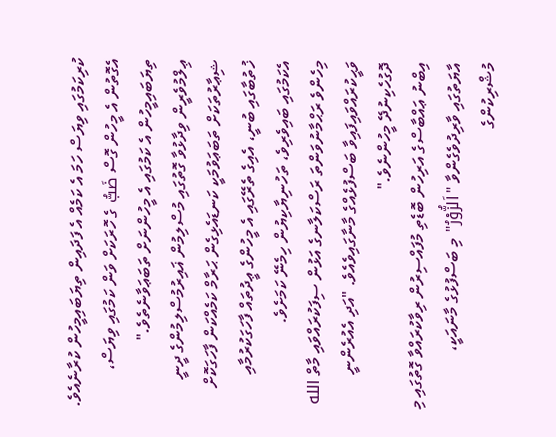ކުރިކަމުގައި ވިޔަސް ހަމަ އެ ކަމެއް އެ ފަދައިން ތިޔަބައިމީހުން ކުރާނެއެވެ. އެގޮތުން އެ މީހުން ގޮސް ضَبُّ ގެ ހޮރަކަށް ވަން ކަމުގައި ވިޔަސް، ތިޔަބައިމީހުން އެ ކަމުގައި އެ މީހުންނަށް ތަބަޢަވާނެތެވެ."
ޢިލްމުވެރީން ވިދާޅުވާ ގޮތުގައި މުސްލިމުން ޣައިރުމުސްލިމުންގެ ދީނީ ޝިޢާރުތަކަށް ތަބަޢަވުމަކީ ކަނޑައެޅިގެން ޙަރާމް ކަމެއްކަން ފާހަގަކޮށް ޚުތުބާގައި ބުނީ، އެއިގެ ތެރޭގައި އެ މީހުންގެ ޢީދުތައް ފާހަގަކުރުމާއި އެކަމުގައި ބައިވެރިވެ، ތަހުނިޔާކިޔުން ހިމެނޭ ކަމަށެވެ.
މިހެންވެ ރަޙްމާނުވަންތަ ރަސްކަލާނގެ އަޅުން ސިފަކުރައްވައި މާތް الله ވަޙީކުރައްވައިފައިވާ ބަސްފުޅެއްގެ މާނާގައިވެއެވެ. "އަދި އެއުރެންނީ ދޮގުހެކިނުދޭ މީހުންނެވެ."
އިބްނު ޢައްބާސްގެ އަރިހުން ބޮޑެތި މުފައްސިރުން ރިވާކުރައްވާ ގޮތުގައި މި އާޔަތުގައި ވާރިދުވެގެންވާ "اَلزُّوْرُ" މި ބަސްފުޅުގެ މާނައަކީ، މުޝްރިކުންގެ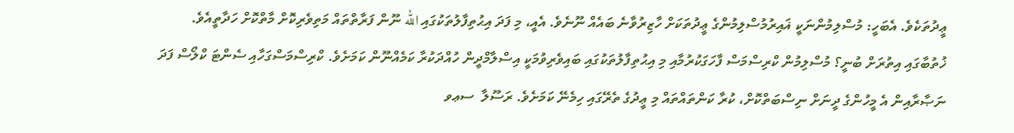ޢީދުތަކެވެ. އެބަހީ: މުސްލިމުންނަކީ ޣައިރުމުސްލިމުންގެ ޢީދުތަކަށް ހާޒިރުވާނެ ބައެއް ނޫނެވެ. އެއީ، މި ފަދަ އިޙުތިފާލުތަކުގައި الله ނޫން ފަރާތްތައް މަތިވެރިކޮށް މާތްކޮށް ހަދާތީއެވެ.
ޚުތުބާގައި އިތުރަށް ބުނީ؟ މުސްލިމުން ކްރިސްމަސް ފާހަގަކުރުމާއި މި އިޙުތިފާލުތަކުގައި ބައިވެރިވުމަކީ އިސްލާމްދީން ހުއްދަކުރާ ކަމެއްނޫން ކަމަށެވެ. ކްރިސްމަސްގަހާއި ސެންޓަ ކްލޯސް ފަދަ ނަޞާރާއިން އެ މީހުންގެ ދީނަށް ނިސްބަތްކޮށް، ކުރާ ކަންތައްތައް މި ޢީދުގެ ތެރޭގައި ހިމެނޭ ކަމަށެވެ. ރަސޫލާ  ސޢވ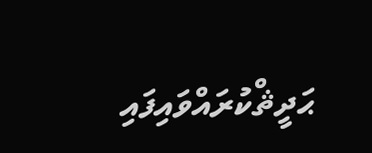ޙަދީޘްކުރައްވައިފައި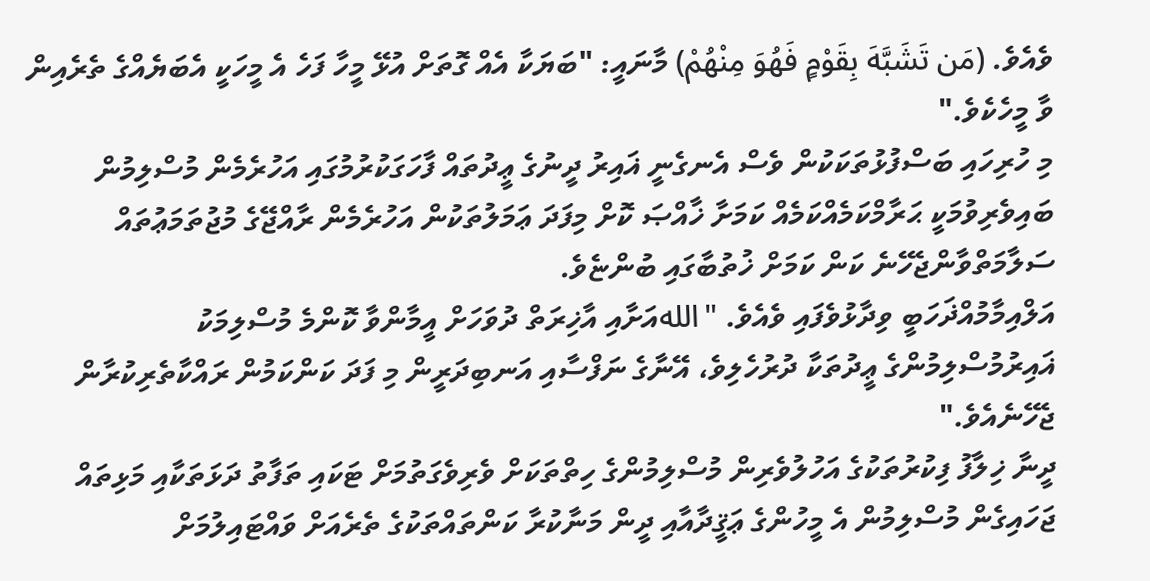ވެއެވެ. (مَن تَشَبَّهَ بِقَوْمٍ فَهُوَ مِنْهُمْ) މާނައީ: "ބަޔަކާ އެއް ގޮތަށް އުޅޭ މީހާ ފަހެ އެ މީހަކީ އެބަޔެއްގެ ތެރެއިން ވާ މީހެކެވެ."
މި ހުރިހައި ބަސްފުޅުތަކަކުން ވެސް އެނގެނީ ޣައިރު ދީނުގެ ޢީދުތައް ފާހަގަކުރުމުގައި އަހުރެމެން މުސްލިމުން ބައިވެރިވުމަކީ ޙަރާމްކަމެއްކަމެއް ކަމަށާ ޚާއްޞަ ކޮށް މިފަދަ ޢަމަލުތަކުން އަހުރެމެން ރާއްޖޭގެ މުޖުތަމަޢުތައް ސަލާމަތްވާންޖެހޭނެ ކަން ކަމަށް ޚުތުބާގައި ބުންޏެވެ.
އަލްއިމާމުއްޛަހަބީ ވިދާޅުވެފައި ވެއެވެ. "اللهއަށާއި އާޚިރަތް ދުވަހަށް އީމާންވާ ކޮންމެ މުސްލިމަކު ޣައިރުމުސްލިމުންގެ ޢީދުތަކާ ދުރުހެލިވެ، އޭނާގެ ނަފްސާއި އަނބިދަރީން މި ފަދަ ކަންކަމުން ރައްކާތެރިކުރާން ޖެހޭނެއެވެ."
ދީނާ ޚިލާފު ފިކުރުތަކުގެ އަހުލުވެރިން މުސްލިމުންގެ ހިތްތަކަށް ވެރިވެގަތުމަށް ޓަކައި ތަފާތު ދަޅަތަކާއި މަޅިތައް ޖަހައިގެން މުސްލިމުން އެ މީހުންގެ ޢަޤީދާއާއި ދީން މަނާކުރާ ކަންތައްތަކުގެ ތެރެއަށް ވައްޓައިލުމަށް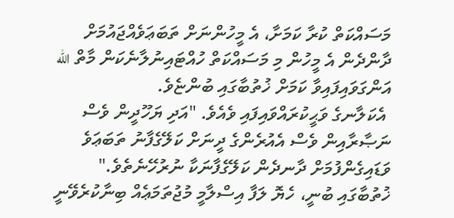މަސައްކަތް ކުރާ ކަމަށާ، އެ މީހުންނަށް ތަބަޢަވެއްޖައުމަށް ދާންދެން އެ މީހުން މި މަސައްކަތް ހުއްޓައިނުލާނެކަން މާތް الله އަންގަވައިފައިވާ ކަމަށް ޚުތުބާގައި ބުންޏެވެ.
 އެކަލާނގެ ވަޙީކުރައްވައިފައި ވެއެވެ. "އަދި ޔަހޫދީން ވެސް ނަޞާރާއިން ވެސް އެއުރެންގެ ދީނަށް ކަލޭގެފާނު ތަބަޢަވެ ވަޑައިގެންފުމަށް ދާނދެން ކަލޭގެފާނަކާ ނުރުހޭނެތެވެ."
ޚުތުބާގައި ބުނީ، ހެޔޮ ލަފާ އިސްލާމީ މުޖުތަމަޢެއް ބިނާކުރެވޭނީ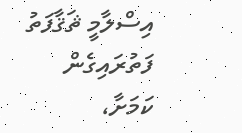އިސްލާމީ ޘަޤާފަތު ފަތުރައިގެން ކަމަށާ،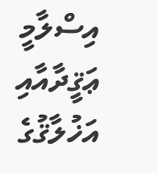އިސްލާމީ ޢަޤީދާއާއި އަޚުލާޤުގެ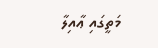މަތީގައި ޢާއިލާ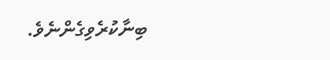ބިނާކުރެވިގެންނެވެ.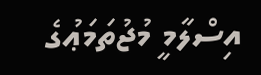އިސްލާމީ މުޖުތަމަޢުގެ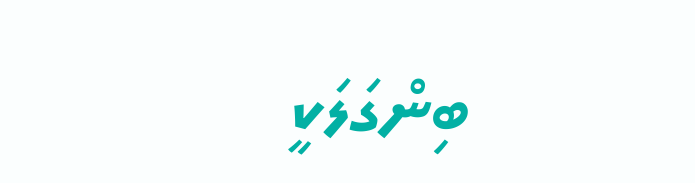ބިންގަލަކީ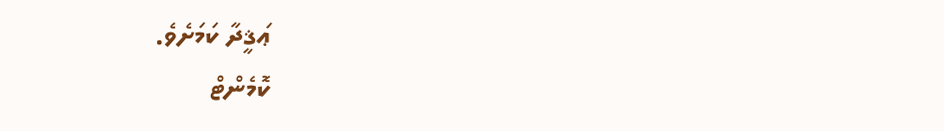ޢަޤީދާ ކަމަށެވެ.
ކޮމެންޓް